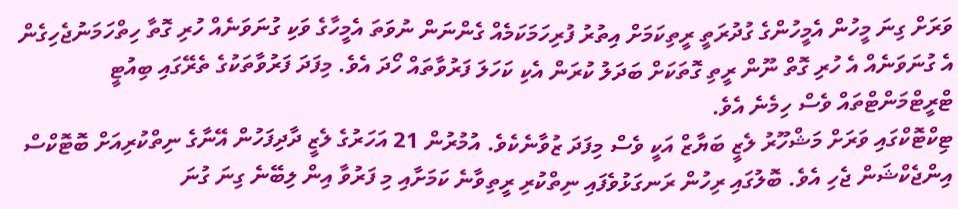ވަރަށް ގިނަ މީހުން އެމީހުންގެ ގުދުރަތީ ރީތިކަމަށް އިތުރު ފުރިހަމަކަމެއް ގެންނަން ނުވަތަ އެމީހާގެ ވަކި ގުނަވަނެއް ހުރި ގޮތާ ހިތްހަމަނުޖެހިގެން އެ ގުނަވަނެއް އެ ހުރި ގޮތް ނޫން ރީތި ގޮތަކަށް ބަދަލު ކުރަން އެކި ކަހަލަ ފަރުވާތައް ހޯދަ އެވެ. މިފަދަ ފަރުވާތަކުގެ ތެރޭގައި ބިއުޓީ ޓްރީޓްމަންޓްތައް ވެސް ހިމެނެ އެވެ.
ޓިކްޓޮކްގައި ވަރަށް މަޝްހޫރު ލެޒީ ބަޔާޒް އަކީ ވެސް މިފަދަ ޒުވާނެކެވެ. އުމުރުން 21 އަހަރުގެ ލެޒީ ދާދިފަހުން އޭނާގެ ނިތްކުރިއަށް ބޮޓޮކްސް އިންޖެކްޝަން ޖެހި އެވެ. ބޮލުގައި ރިހުން ރަނގަޅުވެފައި ނިތްކުރި ރީތިވާނެ ކަމަށާއި މި ފަރުވާ އިން ލިބޭނެ ގިނަ ގުނަ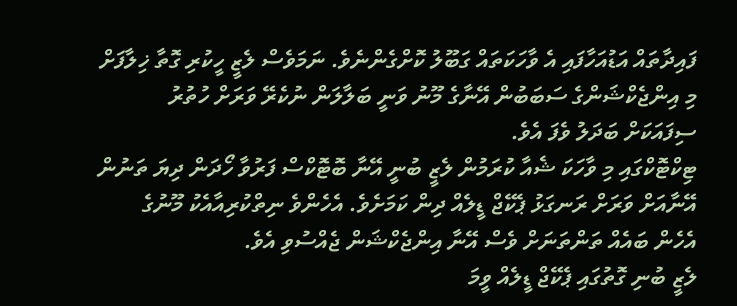ފައިދާތައް އަޑުއަހާފައި އެ ވާހަކަތައް ގަބޫލު ކޮށްގެންނެވެ. ނަމަވެސް ލެޒީ ހީކުރި ގޮތާ ޚިލާފަށް މި އިންޖެކްޝަންގެ ސަބަބުން އޭނާގެ މޫނު ވަނީ ބަލާލަން ނުކެރޭ ވަރަށް ހުތުރު ސިފައަކަށް ބަދަލު ވެފަ އެވެ.
ޓިކްޓޮކްގައި މި ވާހަކަ ޝެއާ ކުރަމުން ލެޒީ ބުނީ އޭނާ ބޮޓޮކްސް ފަރުވާ ހޯދަން ދިޔަ ތަނުން އޭނާއަށް ވަރަށް ރަނގަޅު ޕެކޭޖް ޑީލެއް ދިން ކަމަށެވެ. އެހެންވެ ނިތްކުރިއާއެކު މޫނުގެ އެހެން ބައެއް ތަންތަނަށް ވެސް އޭނާ އިންޖެކްޝަން ޖެއްސުވި އެވެ.
ލެޒީ ބުނި ގޮތުގައި ޕެކޭޖް ޑީލެއް ވީމަ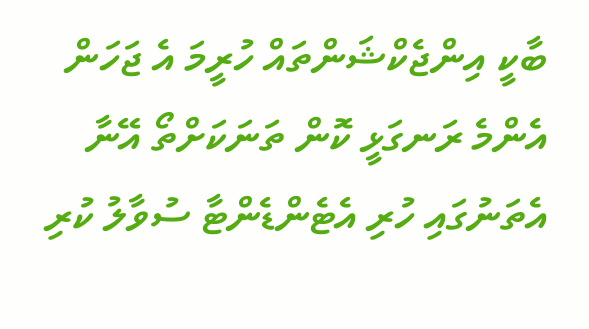ބާކީ އިންޖެކްޝަންތައް ހުރީމަ އެ ޖަހަން އެންމެ ރަނގަޅީ ކޮން ތަނަކަށްތޯ އޭނާ އެތަނުގައި ހުރި އެޓެންޑެންޓާ ސުވާލު ކުރި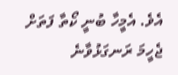އެވެ. އެމީހާ ބުނީ ކޯތާ ފަތަށް ޖެހީމަ ރަނގަޅުވާނެ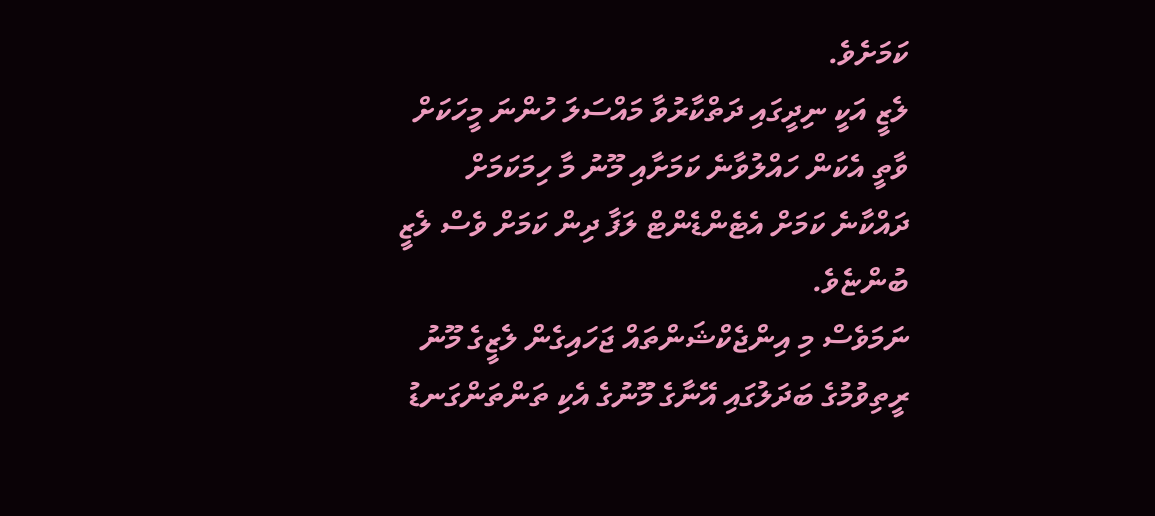ކަމަށެވެ.
ލެޒީ އަކީ ނިދީގައި ދަތްކާރުވާ މައްސަލަ ހުންނަ މީހަކަށް ވާތީ އެކަން ހައްލުވާނެ ކަމަށާއި މޫނު މާ ހިމަކަމަށް ދައްކާނެ ކަމަށް އެޓެންޑެންޓް ލަފާ ދިން ކަމަށް ވެސް ލެޒީ ބުންޏެވެ.
ނަމަވެސް މި އިންޖެކްޝަންތައް ޖަހައިގެން ލެޒީގެ މޫނު ރީތިވުމުގެ ބަދަލުގައި އޭނާގެ މޫނުގެ އެކި ތަންތަންގަނޑު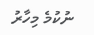ނުކުމެ މިހާރު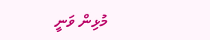މުޅިން ވަނީ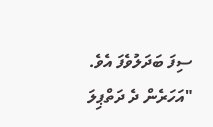ސިފަ ބަދަލުވެފަ އެވެ.
"އަހަރެން ދެ ދަތްޕިލަ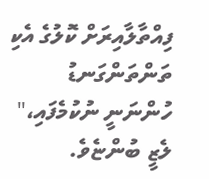ފިއްތާލާއިރަށް ކޮލުގެ އެކި ތަންތަންގަނޑު ހުންނަނީ ނުކުމެފައި،" ލެޒީ ބުންޏެވެ.